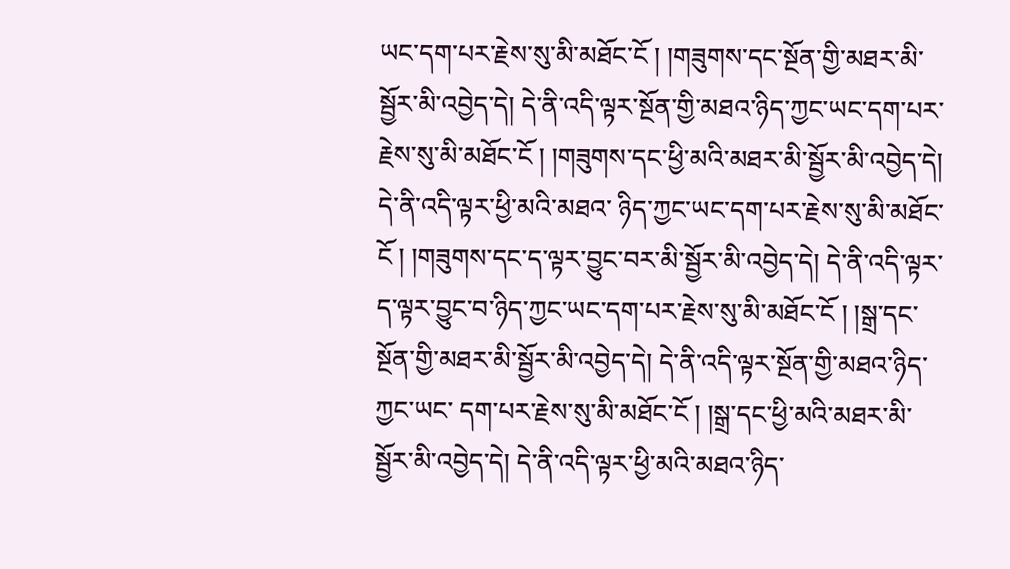ཡང་དག་པར་རྗེས་སུ་མི་མཐོང་ངོ ། །གཟུགས་དང་སྔོན་གྱི་མཐར་མི་སྦྱོར་མི་འབྱེད་དེ། དེ་ནི་འདི་ལྟར་སྔོན་གྱི་མཐའ་ཉིད་ཀྱང་ཡང་དག་པར་རྗེས་སུ་མི་མཐོང་ངོ ། །གཟུགས་དང་ཕྱི་མའི་མཐར་མི་སྦྱོར་མི་འབྱེད་དེ། དེ་ནི་འདི་ལྟར་ཕྱི་མའི་མཐའ་ ཉིད་ཀྱང་ཡང་དག་པར་རྗེས་སུ་མི་མཐོང་ངོ ། །གཟུགས་དང་ད་ལྟར་བྱུང་བར་མི་སྦྱོར་མི་འབྱེད་དེ། དེ་ནི་འདི་ལྟར་ད་ལྟར་བྱུང་བ་ཉིད་ཀྱང་ཡང་དག་པར་རྗེས་སུ་མི་མཐོང་ངོ ། །སྒྲ་དང་སྔོན་གྱི་མཐར་མི་སྦྱོར་མི་འབྱེད་དེ། དེ་ནི་འདི་ལྟར་སྔོན་གྱི་མཐའ་ཉིད་ཀྱང་ཡང་ དག་པར་རྗེས་སུ་མི་མཐོང་ངོ ། །སྒྲ་དང་ཕྱི་མའི་མཐར་མི་སྦྱོར་མི་འབྱེད་དེ། དེ་ནི་འདི་ལྟར་ཕྱི་མའི་མཐའ་ཉིད་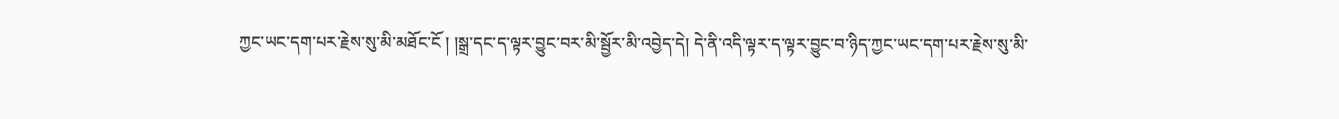ཀྱང་ཡང་དག་པར་རྗེས་སུ་མི་མཐོང་ངོ ། །སྒྲ་དང་ད་ལྟར་བྱུང་བར་མི་སྦྱོར་མི་འབྱེད་དེ། དེ་ནི་འདི་ལྟར་ད་ལྟར་བྱུང་བ་ཉིད་ཀྱང་ཡང་དག་པར་རྗེས་སུ་མི་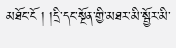མཐོང་ངོ ། །དྲི་དང་སྔོན་གྱི་མཐར་མི་སྦྱོར་མི་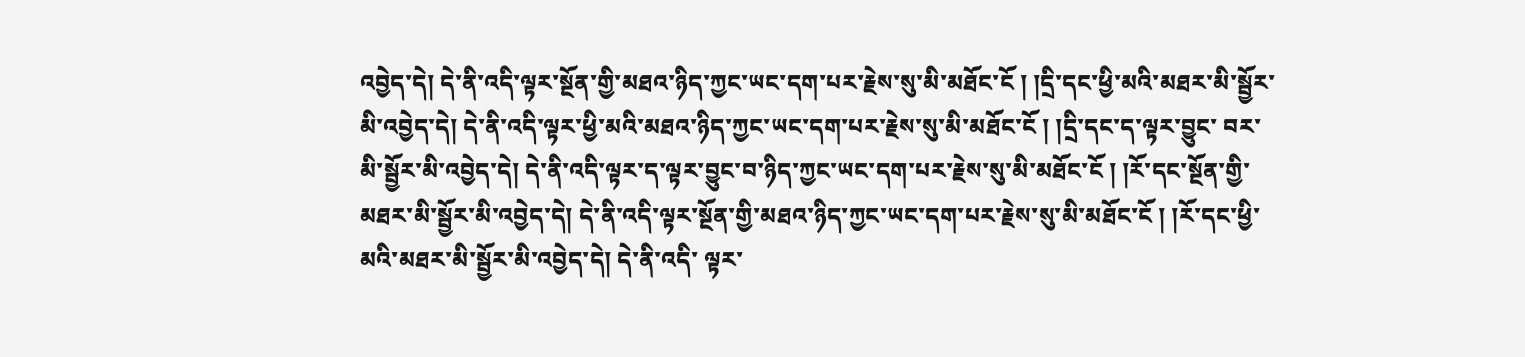འབྱེད་དེ། དེ་ནི་འདི་ལྟར་སྔོན་གྱི་མཐའ་ཉིད་ཀྱང་ཡང་དག་པར་རྗེས་སུ་མི་མཐོང་ངོ ། །དྲི་དང་ཕྱི་མའི་མཐར་མི་སྦྱོར་མི་འབྱེད་དེ། དེ་ནི་འདི་ལྟར་ཕྱི་མའི་མཐའ་ཉིད་ཀྱང་ཡང་དག་པར་རྗེས་སུ་མི་མཐོང་ངོ ། །དྲི་དང་ད་ལྟར་བྱུང་ བར་མི་སྦྱོར་མི་འབྱེད་དེ། དེ་ནི་འདི་ལྟར་ད་ལྟར་བྱུང་བ་ཉིད་ཀྱང་ཡང་དག་པར་རྗེས་སུ་མི་མཐོང་ངོ ། །རོ་དང་སྔོན་གྱི་མཐར་མི་སྦྱོར་མི་འབྱེད་དེ། དེ་ནི་འདི་ལྟར་སྔོན་གྱི་མཐའ་ཉིད་ཀྱང་ཡང་དག་པར་རྗེས་སུ་མི་མཐོང་ངོ ། །རོ་དང་ཕྱི་མའི་མཐར་མི་སྦྱོར་མི་འབྱེད་དེ། དེ་ནི་འདི་ ལྟར་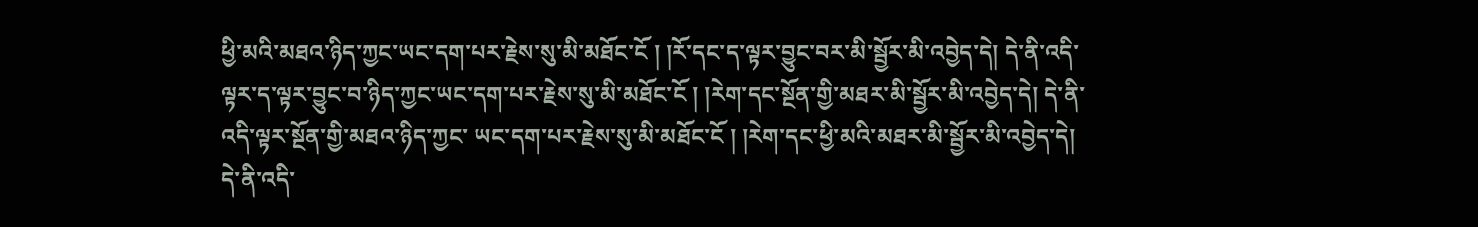ཕྱི་མའི་མཐའ་ཉིད་ཀྱང་ཡང་དག་པར་རྗེས་སུ་མི་མཐོང་ངོ ། །རོ་དང་ད་ལྟར་བྱུང་བར་མི་སྦྱོར་མི་འབྱེད་དེ། དེ་ནི་འདི་ལྟར་ད་ལྟར་བྱུང་བ་ཉིད་ཀྱང་ཡང་དག་པར་རྗེས་སུ་མི་མཐོང་ངོ ། །རེག་དང་སྔོན་གྱི་མཐར་མི་སྦྱོར་མི་འབྱེད་དེ། དེ་ནི་འདི་ལྟར་སྔོན་གྱི་མཐའ་ཉིད་ཀྱང་ ཡང་དག་པར་རྗེས་སུ་མི་མཐོང་ངོ ། །རེག་དང་ཕྱི་མའི་མཐར་མི་སྦྱོར་མི་འབྱེད་དེ། དེ་ནི་འདི་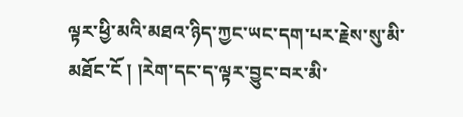ལྟར་ཕྱི་མའི་མཐའ་ཉིད་ཀྱང་ཡང་དག་པར་རྗེས་སུ་མི་མཐོང་ངོ ། །རེག་དང་ད་ལྟར་བྱུང་བར་མི་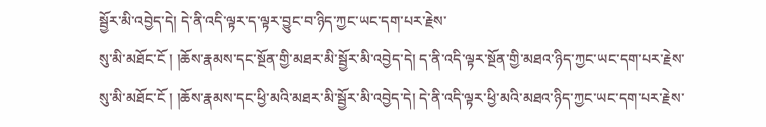སྦྱོར་མི་འབྱེད་དེ། དེ་ནི་འདི་ལྟར་ད་ལྟར་བྱུང་བ་ཉིད་ཀྱང་ཡང་དག་པར་རྗེས་
སུ་མི་མཐོང་ངོ ། །ཆོས་རྣམས་དང་སྔོན་གྱི་མཐར་མི་སྦྱོར་མི་འབྱེད་དེ། ད་ནི་འདི་ལྟར་སྔོན་གྱི་མཐའ་ཉིད་ཀྱང་ཡང་དག་པར་རྗེས་སུ་མི་མཐོང་ངོ ། །ཆོས་རྣམས་དང་ཕྱི་མའི་མཐར་མི་སྦྱོར་མི་འབྱེད་དེ། དེ་ནི་འདི་ལྟར་ཕྱི་མའི་མཐའ་ཉིད་ཀྱང་ཡང་དག་པར་རྗེས་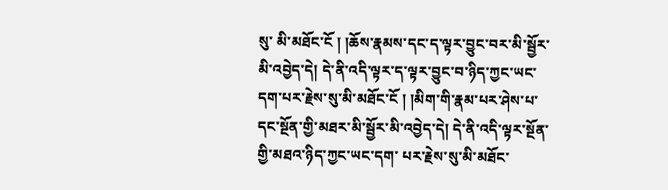སུ་ མི་མཐོང་ངོ ། །ཆོས་རྣམས་དང་ད་ལྟར་བྱུང་བར་མི་སྦྱོར་མི་འབྱེད་དེ། དེ་ནི་འདི་ལྟར་ད་ལྟར་བྱུང་བ་ཉིད་ཀྱང་ཡང་དག་པར་རྗེས་སུ་མི་མཐོང་ངོ ། །མིག་གི་རྣམ་པར་ཤེས་པ་དང་སྔོན་གྱི་མཐར་མི་སྦྱོར་མི་འབྱེད་དེ། དེ་ནི་འདི་ལྟར་སྔོན་གྱི་མཐའ་ཉིད་ཀྱང་ཡང་དག་ པར་རྗེས་སུ་མི་མཐོང་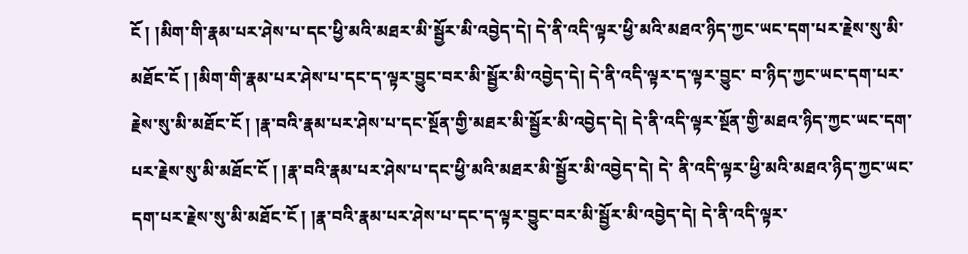ངོ ། །མིག་གི་རྣམ་པར་ཤེས་པ་དང་ཕྱི་མའི་མཐར་མི་སྦྱོར་མི་འབྱེད་དེ། དེ་ནི་འདི་ལྟར་ཕྱི་མའི་མཐའ་ཉིད་ཀྱང་ཡང་དག་པར་རྗེས་སུ་མི་མཐོང་ངོ ། །མིག་གི་རྣམ་པར་ཤེས་པ་དང་ད་ལྟར་བྱུང་བར་མི་སྦྱོར་མི་འབྱེད་དེ། དེ་ནི་འདི་ལྟར་ད་ལྟར་བྱུང་ བ་ཉིད་ཀྱང་ཡང་དག་པར་རྗེས་སུ་མི་མཐོང་ངོ ། །རྣ་བའི་རྣམ་པར་ཤེས་པ་དང་སྔོན་གྱི་མཐར་མི་སྦྱོར་མི་འབྱེད་དེ། དེ་ནི་འདི་ལྟར་སྔོན་གྱི་མཐའ་ཉིད་ཀྱང་ཡང་དག་པར་རྗེས་སུ་མི་མཐོང་ངོ ། །རྣ་བའི་རྣམ་པར་ཤེས་པ་དང་ཕྱི་མའི་མཐར་མི་སྦྱོར་མི་འབྱེད་དེ། དེ་ ནི་འདི་ལྟར་ཕྱི་མའི་མཐའ་ཉིད་ཀྱང་ཡང་དག་པར་རྗེས་སུ་མི་མཐོང་ངོ ། །རྣ་བའི་རྣམ་པར་ཤེས་པ་དང་ད་ལྟར་བྱུང་བར་མི་སྦྱོར་མི་འབྱེད་དེ། དེ་ནི་འདི་ལྟར་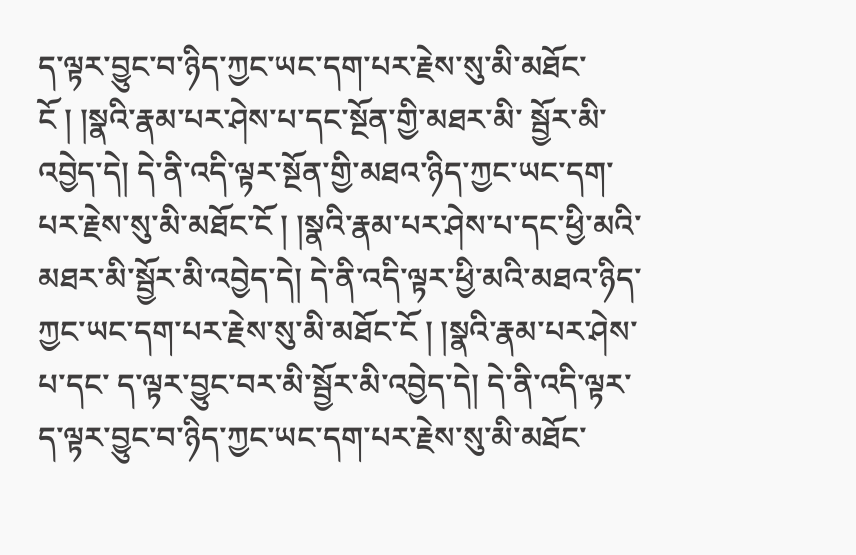ད་ལྟར་བྱུང་བ་ཉིད་ཀྱང་ཡང་དག་པར་རྗེས་སུ་མི་མཐོང་ངོ ། །སྣའི་རྣམ་པར་ཤེས་པ་དང་སྔོན་གྱི་མཐར་མི་ སྦྱོར་མི་འབྱེད་དེ། དེ་ནི་འདི་ལྟར་སྔོན་གྱི་མཐའ་ཉིད་ཀྱང་ཡང་དག་པར་རྗེས་སུ་མི་མཐོང་ངོ ། །སྣའི་རྣམ་པར་ཤེས་པ་དང་ཕྱི་མའི་མཐར་མི་སྦྱོར་མི་འབྱེད་དེ། དེ་ནི་འདི་ལྟར་ཕྱི་མའི་མཐའ་ཉིད་ཀྱང་ཡང་དག་པར་རྗེས་སུ་མི་མཐོང་ངོ ། །སྣའི་རྣམ་པར་ཤེས་པ་དང་ ད་ལྟར་བྱུང་བར་མི་སྦྱོར་མི་འབྱེད་དེ། དེ་ནི་འདི་ལྟར་ད་ལྟར་བྱུང་བ་ཉིད་ཀྱང་ཡང་དག་པར་རྗེས་སུ་མི་མཐོང་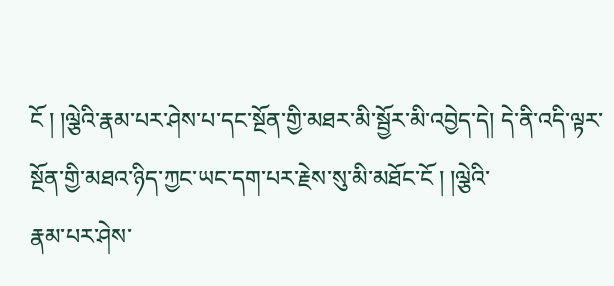ངོ ། །ལྕེའི་རྣམ་པར་ཤེས་པ་དང་སྔོན་གྱི་མཐར་མི་སྦྱོར་མི་འབྱེད་དེ། དེ་ནི་འདི་ལྟར་སྔོན་གྱི་མཐའ་ཉིད་ཀྱང་ཡང་དག་པར་རྗེས་སུ་མི་མཐོང་ངོ ། །ལྕེའི་
རྣམ་པར་ཤེས་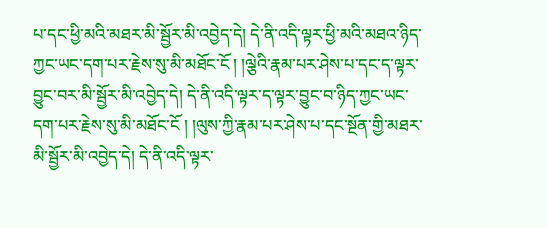པ་དང་ཕྱི་མའི་མཐར་མི་སྦྱོར་མི་འབྱེད་དེ། དེ་ནི་འདི་ལྟར་ཕྱི་མའི་མཐའ་ཉིད་ཀྱང་ཡང་དག་པར་རྗེས་སུ་མི་མཐོང་ངོ ། །ལྕེའི་རྣམ་པར་ཤེས་པ་དང་ད་ལྟར་བྱུང་བར་མི་སྦྱོར་མི་འབྱེད་དེ། དེ་ནི་འདི་ལྟར་ད་ལྟར་བྱུང་བ་ཉིད་ཀྱང་ཡང་ དག་པར་རྗེས་སུ་མི་མཐོང་ངོ ། །ལུས་ཀྱི་རྣམ་པར་ཤེས་པ་དང་སྔོན་གྱི་མཐར་མི་སྦྱོར་མི་འབྱེད་དེ། དེ་ནི་འདི་ལྟར་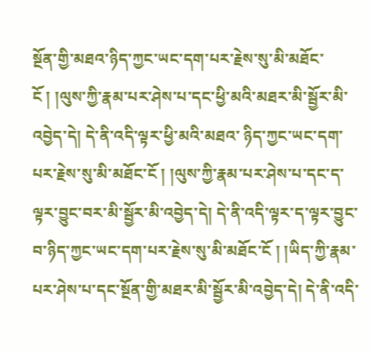སྔོན་གྱི་མཐའ་ཉིད་ཀྱང་ཡང་དག་པར་རྗེས་སུ་མི་མཐོང་ངོ ། །ལུས་ཀྱི་རྣམ་པར་ཤེས་པ་དང་ཕྱི་མའི་མཐར་མི་སྦྱོར་མི་འབྱེད་དེ། དེ་ནི་འདི་ལྟར་ཕྱི་མའི་མཐའ་ ཉིད་ཀྱང་ཡང་དག་པར་རྗེས་སུ་མི་མཐོང་ངོ ། །ལུས་ཀྱི་རྣམ་པར་ཤེས་པ་དང་ད་ལྟར་བྱུང་བར་མི་སྦྱོར་མི་འབྱེད་དེ། དེ་ནི་འདི་ལྟར་ད་ལྟར་བྱུང་བ་ཉིད་ཀྱང་ཡང་དག་པར་རྗེས་སུ་མི་མཐོང་ངོ ། །ཡིད་ཀྱི་རྣམ་པར་ཤེས་པ་དང་སྔོན་གྱི་མཐར་མི་སྦྱོར་མི་འབྱེད་དེ། དེ་ནི་འདི་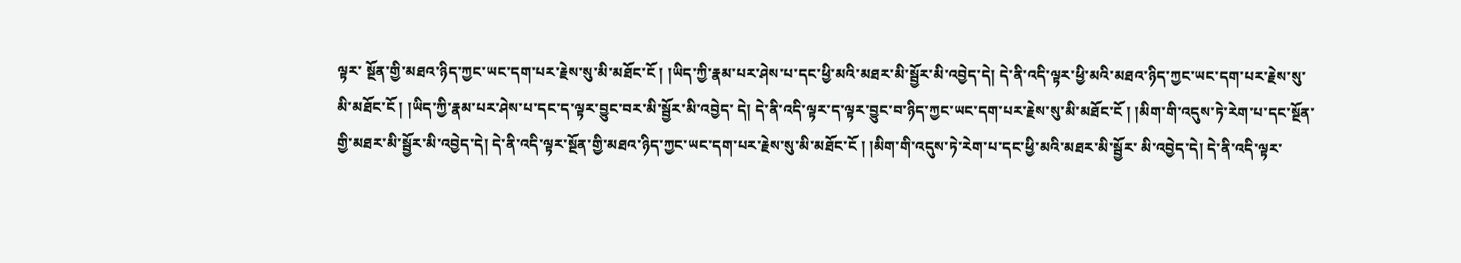ལྟར་ སྔོན་གྱི་མཐའ་ཉིད་ཀྱང་ཡང་དག་པར་རྗེས་སུ་མི་མཐོང་ངོ ། །ཡིད་ཀྱི་རྣམ་པར་ཤེས་པ་དང་ཕྱི་མའི་མཐར་མི་སྦྱོར་མི་འབྱེད་དེ། དེ་ནི་འདི་ལྟར་ཕྱི་མའི་མཐའ་ཉིད་ཀྱང་ཡང་དག་པར་རྗེས་སུ་མི་མཐོང་ངོ ། །ཡིད་ཀྱི་རྣམ་པར་ཤེས་པ་དང་ད་ལྟར་བྱུང་བར་མི་སྦྱོར་མི་འབྱེད་ དེ། དེ་ནི་འདི་ལྟར་ད་ལྟར་བྱུང་བ་ཉིད་ཀྱང་ཡང་དག་པར་རྗེས་སུ་མི་མཐོང་ངོ ། །མིག་གི་འདུས་ཏེ་རེག་པ་དང་སྔོན་གྱི་མཐར་མི་སྦྱོར་མི་འབྱེད་དེ། དེ་ནི་འདི་ལྟར་སྔོན་གྱི་མཐའ་ཉིད་ཀྱང་ཡང་དག་པར་རྗེས་སུ་མི་མཐོང་ངོ ། །མིག་གི་འདུས་ཏེ་རེག་པ་དང་ཕྱི་མའི་མཐར་མི་སྦྱོར་ མི་འབྱེད་དེ། དེ་ནི་འདི་ལྟར་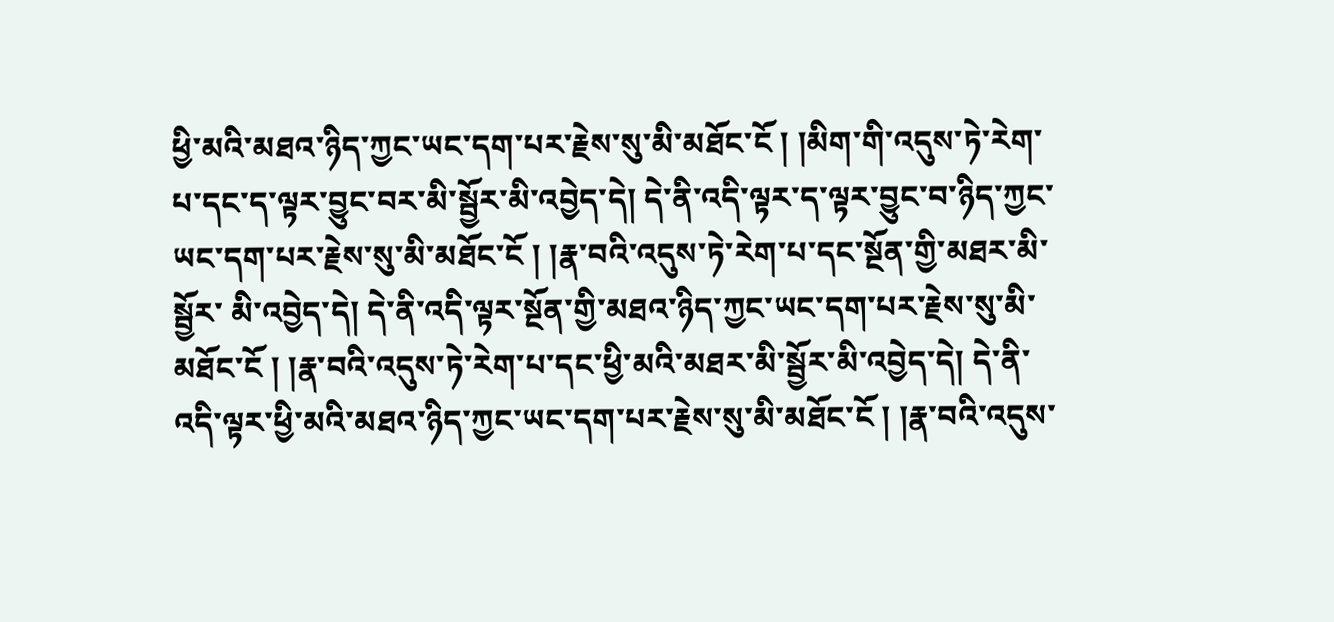ཕྱི་མའི་མཐའ་ཉིད་ཀྱང་ཡང་དག་པར་རྗེས་སུ་མི་མཐོང་ངོ ། །མིག་གི་འདུས་ཏེ་རེག་པ་དང་ད་ལྟར་བྱུང་བར་མི་སྦྱོར་མི་འབྱེད་དེ། དེ་ནི་འདི་ལྟར་ད་ལྟར་བྱུང་བ་ཉིད་ཀྱང་ཡང་དག་པར་རྗེས་སུ་མི་མཐོང་ངོ ། །རྣ་བའི་འདུས་ཏེ་རེག་པ་དང་སྔོན་གྱི་མཐར་མི་སྦྱོར་ མི་འབྱེད་དེ། དེ་ནི་འདི་ལྟར་སྔོན་གྱི་མཐའ་ཉིད་ཀྱང་ཡང་དག་པར་རྗེས་སུ་མི་མཐོང་ངོ ། །རྣ་བའི་འདུས་ཏེ་རེག་པ་དང་ཕྱི་མའི་མཐར་མི་སྦྱོར་མི་འབྱེད་དེ། དེ་ནི་འདི་ལྟར་ཕྱི་མའི་མཐའ་ཉིད་ཀྱང་ཡང་དག་པར་རྗེས་སུ་མི་མཐོང་ངོ ། །རྣ་བའི་འདུས་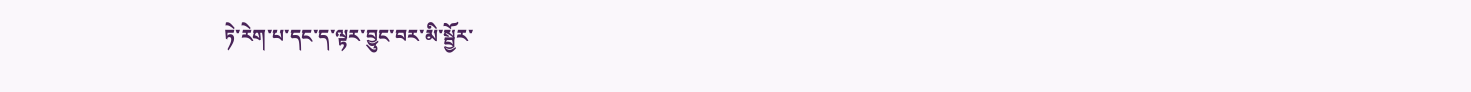ཏེ་རེག་པ་དང་ད་ལྟར་བྱུང་བར་མི་སྦྱོར་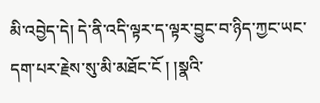མི་འབྱེད་དེ། དེ་ནི་འདི་ལྟར་ད་ལྟར་བྱུང་བ་ཉིད་ཀྱང་ཡང་དག་པར་རྗེས་སུ་མི་མཐོང་ངོ ། །སྣའི་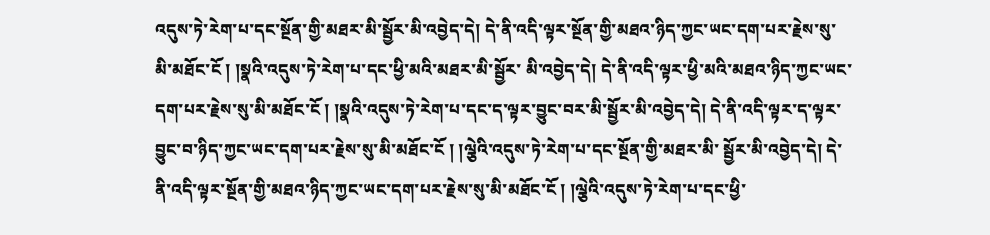འདུས་ཏེ་རེག་པ་དང་སྔོན་གྱི་མཐར་མི་སྦྱོར་མི་འབྱེད་དེ། དེ་ནི་འདི་ལྟར་སྔོན་གྱི་མཐའ་ཉིད་ཀྱང་ཡང་དག་པར་རྗེས་སུ་མི་མཐོང་ངོ ། །སྣའི་འདུས་ཏེ་རེག་པ་དང་ཕྱི་མའི་མཐར་མི་སྦྱོར་ མི་འབྱེད་དེ། དེ་ནི་འདི་ལྟར་ཕྱི་མའི་མཐའ་ཉིད་ཀྱང་ཡང་དག་པར་རྗེས་སུ་མི་མཐོང་ངོ ། །སྣའི་འདུས་ཏེ་རེག་པ་དང་ད་ལྟར་བྱུང་བར་མི་སྦྱོར་མི་འབྱེད་དེ། དེ་ནི་འདི་ལྟར་ད་ལྟར་བྱུང་བ་ཉིད་ཀྱང་ཡང་དག་པར་རྗེས་སུ་མི་མཐོང་ངོ ། །ལྕེའི་འདུས་ཏེ་རེག་པ་དང་སྔོན་གྱི་མཐར་མི་ སྦྱོར་མི་འབྱེད་དེ། དེ་ནི་འདི་ལྟར་སྔོན་གྱི་མཐའ་ཉིད་ཀྱང་ཡང་དག་པར་རྗེས་སུ་མི་མཐོང་ངོ ། །ལྕེའི་འདུས་ཏེ་རེག་པ་དང་ཕྱི་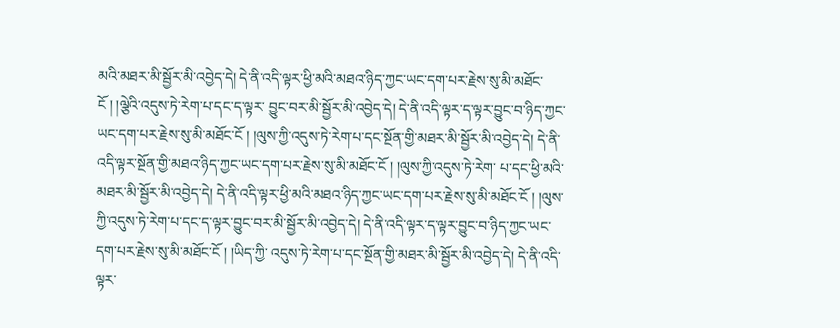མའི་མཐར་མི་སྦྱོར་མི་འབྱེད་དེ། དེ་ནི་འདི་ལྟར་ཕྱི་མའི་མཐའ་ཉིད་ཀྱང་ཡང་དག་པར་རྗེས་སུ་མི་མཐོང་ངོ ། །ལྕེའི་འདུས་ཏེ་རེག་པ་དང་ད་ལྟར་ བྱུང་བར་མི་སྦྱོར་མི་འབྱེད་དེ། དེ་ནི་འདི་ལྟར་ད་ལྟར་བྱུང་བ་ཉིད་ཀྱང་ཡང་དག་པར་རྗེས་སུ་མི་མཐོང་ངོ ། །ལུས་ཀྱི་འདུས་ཏེ་རེག་པ་དང་སྔོན་གྱི་མཐར་མི་སྦྱོར་མི་འབྱེད་དེ། དེ་ནི་འདི་ལྟར་སྔོན་གྱི་མཐའ་ཉིད་ཀྱང་ཡང་དག་པར་རྗེས་སུ་མི་མཐོང་ངོ ། །ལུས་ཀྱི་འདུས་ཏེ་རེག་ པ་དང་ཕྱི་མའི་མཐར་མི་སྦྱོར་མི་འབྱེད་དེ། དེ་ནི་འདི་ལྟར་ཕྱི་མའི་མཐའ་ཉིད་ཀྱང་ཡང་དག་པར་རྗེས་སུ་མི་མཐོང་ངོ ། །ལུས་ཀྱི་འདུས་ཏེ་རེག་པ་དང་ད་ལྟར་བྱུང་བར་མི་སྦྱོར་མི་འབྱེད་དེ། དེ་ནི་འདི་ལྟར་ད་ལྟར་བྱུང་བ་ཉིད་ཀྱང་ཡང་དག་པར་རྗེས་སུ་མི་མཐོང་ངོ ། །ཡིད་ཀྱི་ འདུས་ཏེ་རེག་པ་དང་སྔོན་གྱི་མཐར་མི་སྦྱོར་མི་འབྱེད་དེ། དེ་ནི་འདི་ལྟར་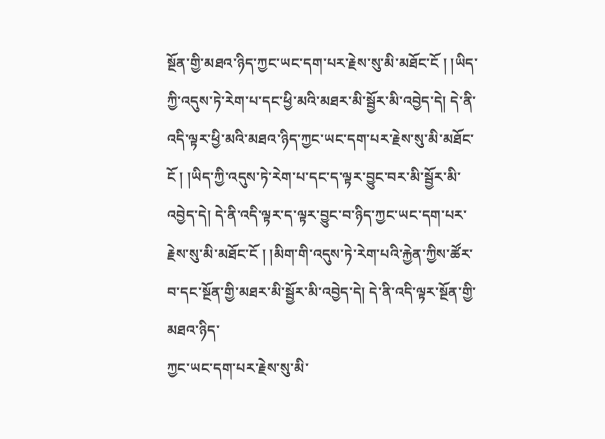སྔོན་གྱི་མཐའ་ཉིད་ཀྱང་ཡང་དག་པར་རྗེས་སུ་མི་མཐོང་ངོ ། །ཡིད་ཀྱི་འདུས་ཏེ་རེག་པ་དང་ཕྱི་མའི་མཐར་མི་སྦྱོར་མི་འབྱེད་དེ། དེ་ནི་འདི་ལྟར་ཕྱི་མའི་མཐའ་ཉིད་ཀྱང་ཡང་དག་པར་རྗེས་སུ་མི་མཐོང་ ངོ ། །ཡིད་ཀྱི་འདུས་ཏེ་རེག་པ་དང་ད་ལྟར་བྱུང་བར་མི་སྦྱོར་མི་འབྱེད་དེ། དེ་ནི་འདི་ལྟར་ད་ལྟར་བྱུང་བ་ཉིད་ཀྱང་ཡང་དག་པར་རྗེས་སུ་མི་མཐོང་ངོ ། །མིག་གི་འདུས་ཏེ་རེག་པའི་རྐྱེན་ཀྱིས་ཚོར་བ་དང་སྔོན་གྱི་མཐར་མི་སྦྱོར་མི་འབྱེད་དེ། དེ་ནི་འདི་ལྟར་སྔོན་གྱི་མཐའ་ཉིད་
ཀྱང་ཡང་དག་པར་རྗེས་སུ་མི་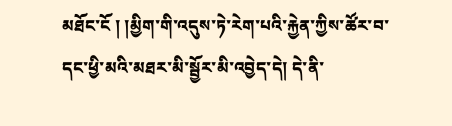མཐོང་ངོ ། །མྱིག་གི་འདུས་ཏེ་རེག་པའི་རྐྱེན་ཀྱིས་ཚོར་བ་དང་ཕྱི་མའི་མཐར་མི་སྦྱོར་མི་འབྱེད་དེ། དེ་ནི་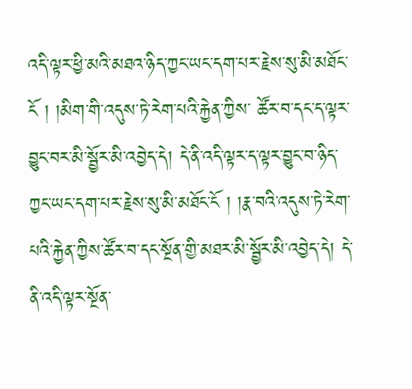འདི་ལྟར་ཕྱི་མའི་མཐའ་ཉིད་ཀྱང་ཡང་དག་པར་རྗེས་སུ་མི་མཐོང་ངོ ། །མིག་གི་འདུས་ཏེ་རེག་པའི་རྐྱེན་ཀྱིས་ ཚོར་བ་དང་ད་ལྟར་བྱུང་བར་མི་སྦྱོར་མི་འབྱེད་དེ། དེ་ནི་འདི་ལྟར་ད་ལྟར་བྱུང་བ་ཉིད་ཀྱང་ཡང་དག་པར་རྗེས་སུ་མི་མཐོང་ངོ ། །རྣ་བའི་འདུས་ཏེ་རེག་པའི་རྐྱེན་ཀྱིས་ཚོར་བ་དང་སྔོན་གྱི་མཐར་མི་སྦྱོར་མི་འབྱེད་དེ། དེ་ནི་འདི་ལྟར་སྔོན་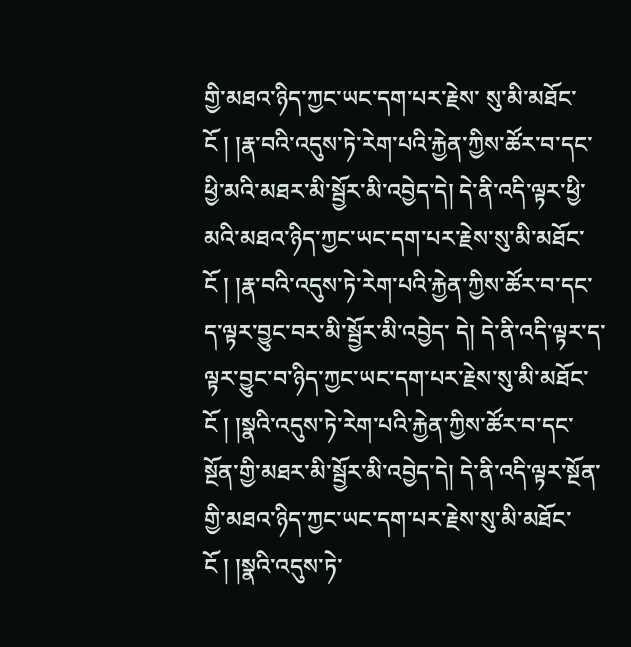གྱི་མཐའ་ཉིད་ཀྱང་ཡང་དག་པར་རྗེས་ སུ་མི་མཐོང་ངོ ། །རྣ་བའི་འདུས་ཏེ་རེག་པའི་རྐྱེན་ཀྱིས་ཚོར་བ་དང་ཕྱི་མའི་མཐར་མི་སྦྱོར་མི་འབྱེད་དེ། དེ་ནི་འདི་ལྟར་ཕྱི་མའི་མཐའ་ཉིད་ཀྱང་ཡང་དག་པར་རྗེས་སུ་མི་མཐོང་ངོ ། །རྣ་བའི་འདུས་ཏེ་རེག་པའི་རྐྱེན་ཀྱིས་ཚོར་བ་དང་ད་ལྟར་བྱུང་བར་མི་སྦྱོར་མི་འབྱེད་ དེ། དེ་ནི་འདི་ལྟར་ད་ལྟར་བྱུང་བ་ཉིད་ཀྱང་ཡང་དག་པར་རྗེས་སུ་མི་མཐོང་ངོ ། །སྣའི་འདུས་ཏེ་རེག་པའི་རྐྱེན་ཀྱིས་ཚོར་བ་དང་སྔོན་གྱི་མཐར་མི་སྦྱོར་མི་འབྱེད་དེ། དེ་ནི་འདི་ལྟར་སྔོན་གྱི་མཐའ་ཉིད་ཀྱང་ཡང་དག་པར་རྗེས་སུ་མི་མཐོང་ངོ ། །སྣའི་འདུས་ཏེ་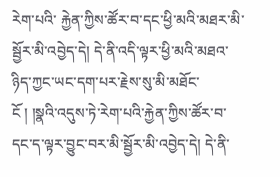རེག་པའི་ རྐྱེན་ཀྱིས་ཚོར་བ་དང་ཕྱི་མའི་མཐར་མི་སྦྱོར་མི་འབྱེད་དེ། དེ་ནི་འདི་ལྟར་ཕྱི་མའི་མཐའ་ཉིད་ཀྱང་ཡང་དག་པར་རྗེས་སུ་མི་མཐོང་ངོ ། །སྣའི་འདུས་ཏེ་རེག་པའི་རྐྱེན་ཀྱིས་ཚོར་བ་དང་ད་ལྟར་བྱུང་བར་མི་སྦྱོར་མི་འབྱེད་དེ། དེ་ནི་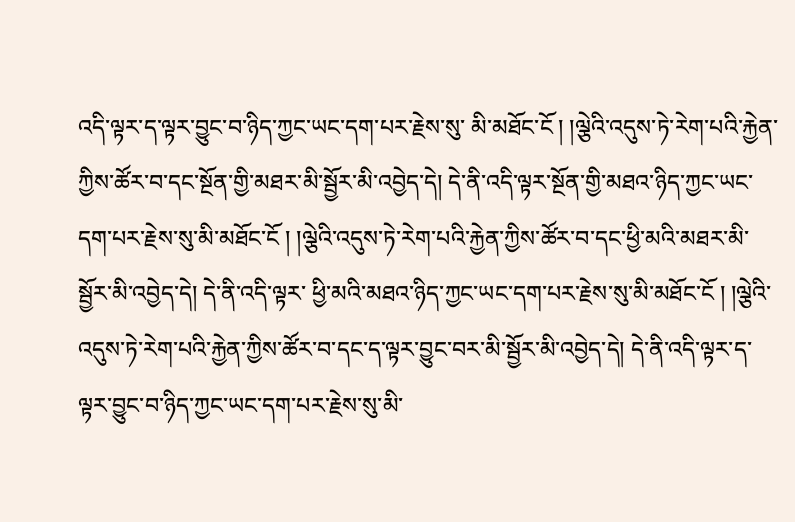འདི་ལྟར་ད་ལྟར་བྱུང་བ་ཉིད་ཀྱང་ཡང་དག་པར་རྗེས་སུ་ མི་མཐོང་ངོ ། །ལྕེའི་འདུས་ཏེ་རེག་པའི་རྐྱེན་ཀྱིས་ཚོར་བ་དང་སྔོན་གྱི་མཐར་མི་སྦྱོར་མི་འབྱེད་དེ། དེ་ནི་འདི་ལྟར་སྔོན་གྱི་མཐའ་ཉིད་ཀྱང་ཡང་དག་པར་རྗེས་སུ་མི་མཐོང་ངོ ། །ལྕེའི་འདུས་ཏེ་རེག་པའི་རྐྱེན་ཀྱིས་ཚོར་བ་དང་ཕྱི་མའི་མཐར་མི་སྦྱོར་མི་འབྱེད་དེ། དེ་ནི་འདི་ལྟར་ ཕྱི་མའི་མཐའ་ཉིད་ཀྱང་ཡང་དག་པར་རྗེས་སུ་མི་མཐོང་ངོ ། །ལྕེའི་འདུས་ཏེ་རེག་པའི་རྐྱེན་ཀྱིས་ཚོར་བ་དང་ད་ལྟར་བྱུང་བར་མི་སྦྱོར་མི་འབྱེད་དེ། དེ་ནི་འདི་ལྟར་ད་ལྟར་བྱུང་བ་ཉིད་ཀྱང་ཡང་དག་པར་རྗེས་སུ་མི་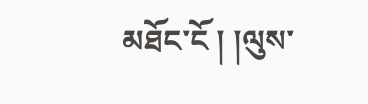མཐོང་ངོ ། །ལུས་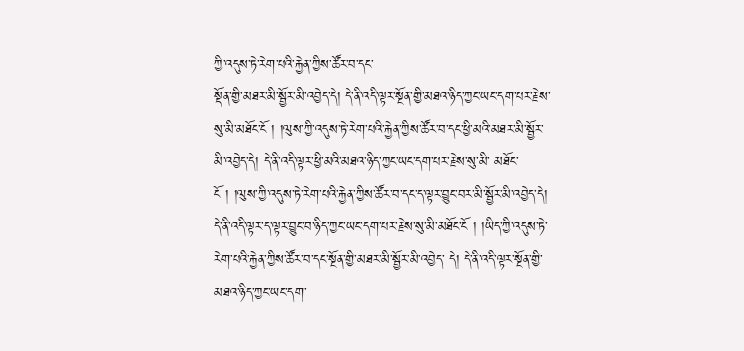ཀྱི་འདུས་ཏེ་རེག་པའི་རྐྱེན་ཀྱིས་ཚོར་བ་དང་
སྡོན་གྱི་མཐར་མི་སྦྱོར་མི་འབྱེད་དེ། དེ་ནི་འདི་ལྟར་སྔོན་གྱི་མཐའ་ཉིད་ཀྱང་ཡང་དག་པར་རྗེས་སུ་མི་མཐོང་ངོ ། །ལུས་ཀྱི་འདུས་ཏེ་རེག་པའི་རྐྱེན་ཀྱིས་ཚོར་བ་དང་ཕྱི་མའི་མཐར་མི་སྦྱོར་མི་འབྱེད་དེ། དེ་ནི་འདི་ལྟར་ཕྱི་མའི་མཐའ་ཉིད་ཀྱང་ཡང་དག་པར་རྗེས་སུ་མི་ མཐོང་ངོ ། །ལུས་ཀྱི་འདུས་ཏེ་རེག་པའི་རྐྱེན་ཀྱིས་ཚོར་བ་དང་ད་ལྟར་བྱུང་བར་མི་སྦྱོར་མི་འབྱེད་དེ། དེ་ནི་འདི་ལྟར་ད་ལྟར་བྱུང་བ་ཉིད་ཀྱང་ཡང་དག་པར་རྗེས་སུ་མི་མཐོང་ངོ ། །ཡིད་ཀྱི་འདུས་ཏེ་རེག་པའི་རྐྱེན་ཀྱིས་ཚོར་བ་དང་སྔོན་གྱི་མཐར་མི་སྦྱོར་མི་འབྱེད་ དེ། དེ་ནི་འདི་ལྟར་སྔོན་གྱི་མཐའ་ཉིད་ཀྱང་ཡང་དག་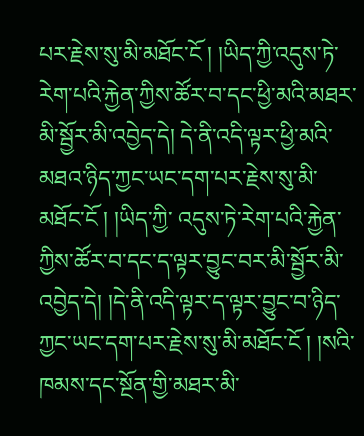པར་རྗེས་སུ་མི་མཐོང་ངོ ། །ཡིད་ཀྱི་འདུས་ཏེ་རེག་པའི་རྐྱེན་ཀྱིས་ཚོར་བ་དང་ཕྱི་མའི་མཐར་མི་སྦྱོར་མི་འབྱེད་དེ། དེ་ནི་འདི་ལྟར་ཕྱི་མའི་མཐའ་ཉིད་ཀྱང་ཡང་དག་པར་རྗེས་སུ་མི་མཐོང་ངོ ། །ཡིད་ཀྱི་ འདུས་ཏེ་རེག་པའི་རྐྱེན་ཀྱིས་ཚོར་བ་དང་ད་ལྟར་བྱུང་བར་མི་སྦྱོར་མི་འབྱེད་དེ། །དེ་ནི་འདི་ལྟར་ད་ལྟར་བྱུང་བ་ཉིད་ཀྱང་ཡང་དག་པར་རྗེས་སུ་མི་མཐོང་ངོ ། །སའི་ཁམས་དང་སྔོན་གྱི་མཐར་མི་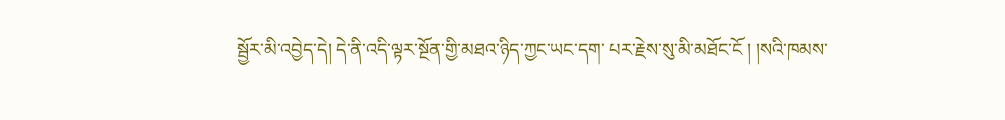སྦྱོར་མི་འབྱེད་དེ། དེ་ནི་འདི་ལྟར་སྔོན་གྱི་མཐའ་ཉིད་ཀྱང་ཡང་དག་ པར་རྗེས་སུ་མི་མཐོང་ངོ ། །སའི་ཁམས་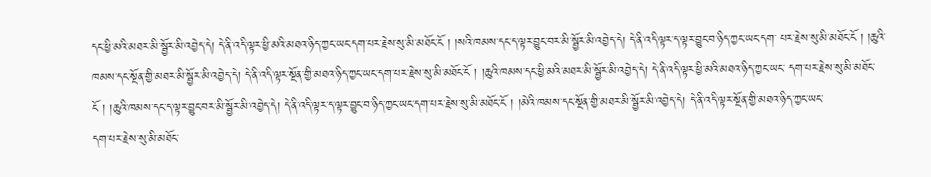དང་ཕྱི་མའི་མཐར་མི་སྦྱོར་མི་འབྱེད་དེ། དེ་ནི་འདི་ལྟར་ཕྱི་མའི་མཐའ་ཉིད་ཀྱང་ཡང་དག་པར་རྗེས་སུ་མི་མཐོང་ངོ ། །སའི་ཁམས་དང་ད་ལྟར་བྱུང་བར་མི་སྦྱོར་མི་འབྱེད་དེ། དེ་ནི་འདི་ལྟར་ད་ལྟར་བྱུང་བ་ཉིད་ཀྱང་ཡང་དག་ པར་རྗེས་སུ་མི་མཐོང་ངོ ། །ཆུའི་ཁམས་དང་སྔོན་གྱི་མཐར་མི་སྦྱོར་མི་འབྱེད་དེ། དེ་ནི་འདི་ལྟར་སྔོན་གྱི་མཐའ་ཉིད་ཀྱང་ཡང་དག་པར་རྗེས་སུ་མི་མཐོང་ངོ ། །ཆུའི་ཁམས་དང་ཕྱི་མའི་མཐར་མི་སྦྱོར་མི་འབྱེད་དེ། དེ་ནི་འདི་ལྟར་ཕྱི་མའི་མཐའ་ཉིད་ཀྱང་ཡང་ དག་པར་རྗེས་སུ་མི་མཐོང་ངོ ། །ཆུའི་ཁམས་དང་ད་ལྟར་བྱུང་བར་མི་སྦྱོར་མི་འབྱེད་དེ། དེ་ནི་འདི་ལྟར་ད་ལྟར་བྱུང་བ་ཉིད་ཀྱང་ཡང་དག་པར་རྗེས་སུ་མི་མཐོང་ངོ ། །མེའི་ཁམས་དང་སྔོན་གྱི་མཐར་མི་སྦྱོར་མི་འབྱེད་དེ། དེ་ནི་འདི་ལྟར་སྔོན་གྱི་མཐའ་ཉིད་ཀྱང་ཡང་
དག་པར་རྗེས་སུ་མི་མཐོང་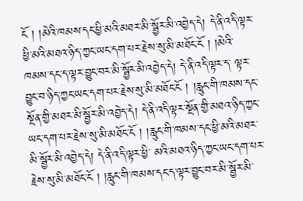ངོ ། །མེའི་ཁམས་དང་ཕྱི་མའི་མཐར་མི་སྦྱོར་མི་འབྱེད་དེ། དེ་ནི་འདི་ལྟར་ཕྱི་མའི་མཐའ་ཉིད་ཀྱང་ཡང་དག་པར་རྗེས་སུ་མི་མཐོང་ངོ ། །མེའི་ཁམས་དང་ད་ལྟར་བྱུང་བར་མི་སྦྱོར་མི་འབྱེད་དེ། དེ་ནི་འདི་ལྟར་ད་ ལྟར་བྱུང་བ་ཉིད་ཀྱང་ཡང་དག་པར་རྗེས་སུ་མི་མཐོང་ངོ ། །རླུང་གི་ཁམས་དང་སྔོན་གྱི་མཐར་མི་སྦྱོར་མི་འབྱེད་དེ། དེ་ནི་འདི་ལྟར་སྔོན་གྱི་མཐའ་ཉིད་ཀྱང་ཡང་དག་པར་རྗེས་སུ་མི་མཐོང་ངོ ། །རླུང་གི་ཁམས་དང་ཕྱི་མའི་མཐར་མི་སྦྱོར་མི་འབྱེད་དེ། དེ་ནི་འདི་ལྟར་ཕྱི་ མའི་མཐའ་ཉིད་ཀྱང་ཡང་དག་པར་རྗེས་སུ་མི་མཐོང་ངོ ། །རླུང་གི་ཁམས་དང་ད་ལྟར་བྱུང་བར་མི་སྦྱོར་མི་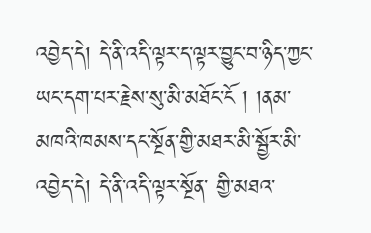འབྱེད་དེ། དེ་ནི་འདི་ལྟར་ད་ལྟར་བྱུང་བ་ཉིད་ཀྱང་ཡང་དག་པར་རྗེས་སུ་མི་མཐོང་ངོ ། །ནམ་མཁའི་ཁམས་དང་སྔོན་གྱི་མཐར་མི་སྦྱོར་མི་འབྱེད་དེ། དེ་ནི་འདི་ལྟར་སྔོན་ གྱི་མཐའ་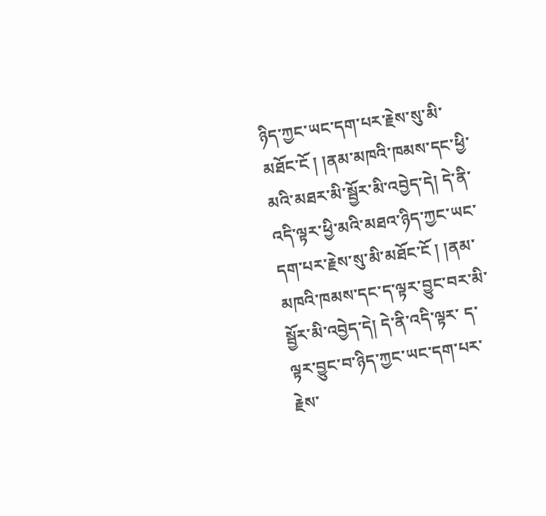ཉིད་ཀྱང་ཡང་དག་པར་རྗེས་སུ་མི་མཐོང་ངོ ། །ནམ་མཁའི་ཁམས་དང་ཕྱི་མའི་མཐར་མི་སྦྱོར་མི་འབྱེད་དེ། དེ་ནི་འདི་ལྟར་ཕྱི་མའི་མཐའ་ཉིད་ཀྱང་ཡང་དག་པར་རྗེས་སུ་མི་མཐོང་ངོ ། །ནམ་མཁའི་ཁམས་དང་ད་ལྟར་བྱུང་བར་མི་སྦྱོར་མི་འབྱེད་དེ། དེ་ནི་འདི་ལྟར་ ད་ལྟར་བྱུང་བ་ཉིད་ཀྱང་ཡང་དག་པར་རྗེས་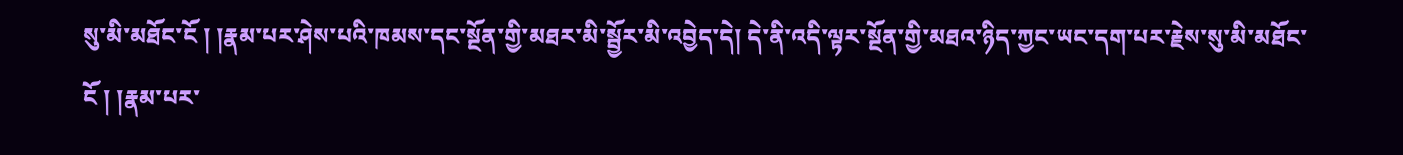སུ་མི་མཐོང་ངོ ། །རྣམ་པར་ཤེས་པའི་ཁམས་དང་སྔོན་གྱི་མཐར་མི་སྦྱོར་མི་འབྱེད་དེ། དེ་ནི་འདི་ལྟར་སྔོན་གྱི་མཐའ་ཉིད་ཀྱང་ཡང་དག་པར་རྗེས་སུ་མི་མཐོང་ངོ ། །རྣམ་པར་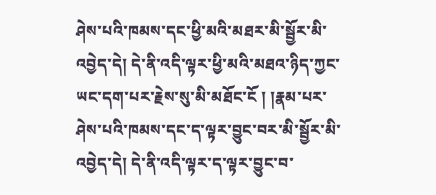ཤེས་པའི་ཁམས་དང་ཕྱི་མའི་མཐར་མི་སྦྱོར་མི་ འབྱེད་དེ། དེ་ནི་འདི་ལྟར་ཕྱི་མའི་མཐའ་ཉིད་ཀྱང་ཡང་དག་པར་རྗེས་སུ་མི་མཐོང་ངོ ། །རྣམ་པར་ཤེས་པའི་ཁམས་དང་ད་ལྟར་བྱུང་བར་མི་སྦྱོར་མི་འབྱེད་དེ། དེ་ནི་འདི་ལྟར་ད་ལྟར་བྱུང་བ་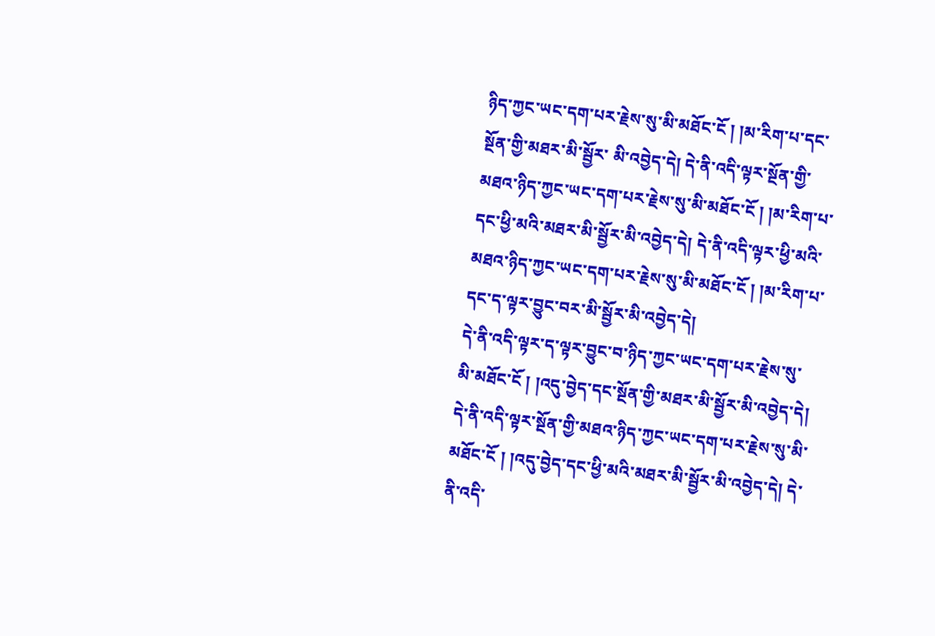ཉིད་ཀྱང་ཡང་དག་པར་རྗེས་སུ་མི་མཐོང་ངོ ། །མ་རིག་པ་དང་སྔོན་གྱི་མཐར་མི་སྦྱོར་ མི་འབྱེད་དེ། དེ་ནི་འདི་ལྟར་སྔོན་གྱི་མཐའ་ཉིད་ཀྱང་ཡང་དག་པར་རྗེས་སུ་མི་མཐོང་ངོ ། །མ་རིག་པ་དང་ཕྱི་མའི་མཐར་མི་སྦྱོར་མི་འབྱེད་དེ། དེ་ནི་འདི་ལྟར་ཕྱི་མའི་མཐའ་ཉིད་ཀྱང་ཡང་དག་པར་རྗེས་སུ་མི་མཐོང་ངོ ། །མ་རིག་པ་དང་ད་ལྟར་བྱུང་བར་མི་སྦྱོར་མི་འབྱེད་དེ།
དེ་ནི་འདི་ལྟར་ད་ལྟར་བྱུང་བ་ཉིད་ཀྱང་ཡང་དག་པར་རྗེས་སུ་མི་མཐོང་ངོ ། །འདུ་བྱེད་དང་སྔོན་གྱི་མཐར་མི་སྦྱོར་མི་འབྱེད་དེ། དེ་ནི་འདི་ལྟར་སྔོན་གྱི་མཐའ་ཉིད་ཀྱང་ཡང་དག་པར་རྗེས་སུ་མི་མཐོང་ངོ ། །འདུ་བྱེད་དང་ཕྱི་མའི་མཐར་མི་སྦྱོར་མི་འབྱེད་དེ། དེ་ནི་འདི་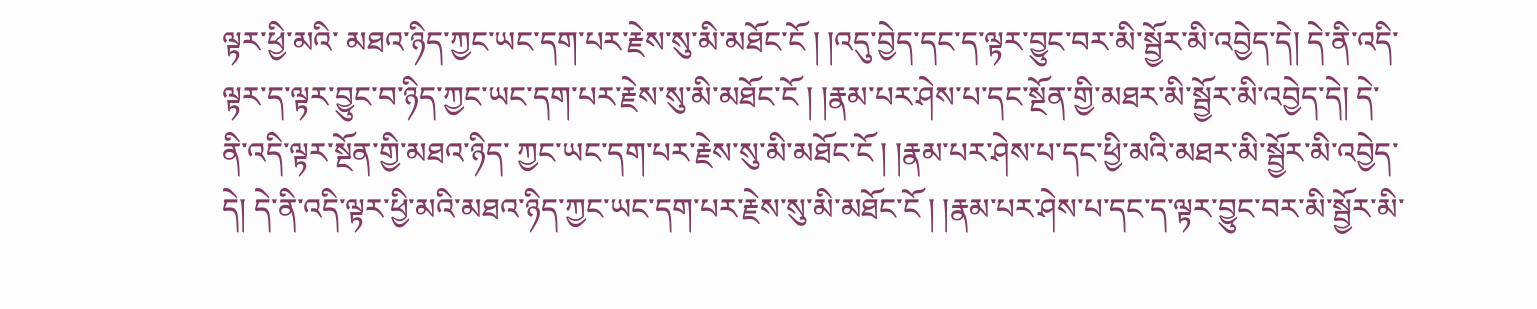ལྟར་ཕྱི་མའི་ མཐའ་ཉིད་ཀྱང་ཡང་དག་པར་རྗེས་སུ་མི་མཐོང་ངོ ། །འདུ་བྱེད་དང་ད་ལྟར་བྱུང་བར་མི་སྦྱོར་མི་འབྱེད་དེ། དེ་ནི་འདི་ལྟར་ད་ལྟར་བྱུང་བ་ཉིད་ཀྱང་ཡང་དག་པར་རྗེས་སུ་མི་མཐོང་ངོ ། །རྣམ་པར་ཤེས་པ་དང་སྔོན་གྱི་མཐར་མི་སྦྱོར་མི་འབྱེད་དེ། དེ་ནི་འདི་ལྟར་སྔོན་གྱི་མཐའ་ཉིད་ ཀྱང་ཡང་དག་པར་རྗེས་སུ་མི་མཐོང་ངོ ། །རྣམ་པར་ཤེས་པ་དང་ཕྱི་མའི་མཐར་མི་སྦྱོར་མི་འབྱེད་དེ། དེ་ནི་འདི་ལྟར་ཕྱི་མའི་མཐའ་ཉིད་ཀྱང་ཡང་དག་པར་རྗེས་སུ་མི་མཐོང་ངོ ། །རྣམ་པར་ཤེས་པ་དང་ད་ལྟར་བྱུང་བར་མི་སྦྱོར་མི་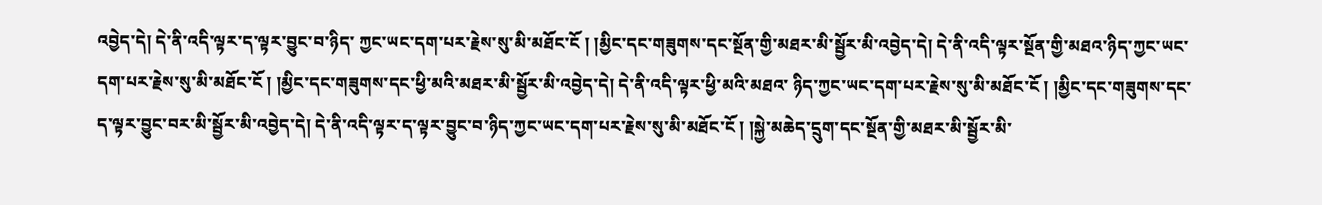འབྱེད་དེ། དེ་ནི་འདི་ལྟར་ད་ལྟར་བྱུང་བ་ཉིད་ ཀྱང་ཡང་དག་པར་རྗེས་སུ་མི་མཐོང་ངོ ། །མྱིང་དང་གཟུགས་དང་སྔོན་གྱི་མཐར་མི་སྦྱོར་མི་འབྱེད་དེ། དེ་ནི་འདི་ལྟར་སྔོན་གྱི་མཐའ་ཉིད་ཀྱང་ཡང་དག་པར་རྗེས་སུ་མི་མཐོང་ངོ ། །མྱིང་དང་གཟུགས་དང་ཕྱི་མའི་མཐར་མི་སྦྱོར་མི་འབྱེད་དེ། དེ་ནི་འདི་ལྟར་ཕྱི་མའི་མཐའ་ ཉིད་ཀྱང་ཡང་དག་པར་རྗེས་སུ་མི་མཐོང་ངོ ། །མྱིང་དང་གཟུགས་དང་ད་ལྟར་བྱུང་བར་མི་སྦྱོར་མི་འབྱེད་དེ། དེ་ནི་འདི་ལྟར་ད་ལྟར་བྱུང་བ་ཉིད་ཀྱང་ཡང་དག་པར་རྗེས་སུ་མི་མཐོང་ངོ ། །སྐྱེ་མཆེད་དྲུག་དང་སྔོན་གྱི་མཐར་མི་སྦྱོར་མི་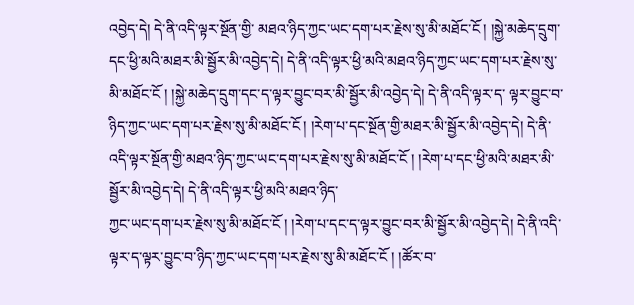འབྱེད་དེ། དེ་ནི་འདི་ལྟར་སྔོན་གྱི་ མཐའ་ཉིད་ཀྱང་ཡང་དག་པར་རྗེས་སུ་མི་མཐོང་ངོ ། །སྐྱེ་མཆེད་དྲུག་དང་ཕྱི་མའི་མཐར་མི་སྦྱོར་མི་འབྱེད་དེ། དེ་ནི་འདི་ལྟར་ཕྱི་མའི་མཐའ་ཉིད་ཀྱང་ཡང་དག་པར་རྗེས་སུ་མི་མཐོང་ངོ ། །སྐྱེ་མཆེད་དྲུག་དང་ད་ལྟར་བྱུང་བར་མི་སྦྱོར་མི་འབྱེད་དེ། དེ་ནི་འདི་ལྟར་ད་ ལྟར་བྱུང་བ་ཉིད་ཀྱང་ཡང་དག་པར་རྗེས་སུ་མི་མཐོང་ངོ ། །རེག་པ་དང་སྔོན་གྱི་མཐར་མི་སྦྱོར་མི་འབྱེད་དེ། དེ་ནི་འདི་ལྟར་སྔོན་གྱི་མཐའ་ཉིད་ཀྱང་ཡང་དག་པར་རྗེས་སུ་མི་མཐོང་ངོ ། །རེག་པ་དང་ཕྱི་མའི་མཐར་མི་སྦྱོར་མི་འབྱེད་དེ། དེ་ནི་འདི་ལྟར་ཕྱི་མའི་མཐའ་ཉིད་
ཀྱང་ཡང་དག་པར་རྗེས་སུ་མི་མཐོང་ངོ ། །རེག་པ་དང་ད་ལྟར་བྱུང་བར་མི་སྦྱོར་མི་འབྱེད་དེ། དེ་ནི་འདི་ལྟར་ད་ལྟར་བྱུང་བ་ཉིད་ཀྱང་ཡང་དག་པར་རྗེས་སུ་མི་མཐོང་ངོ ། །ཚོར་བ་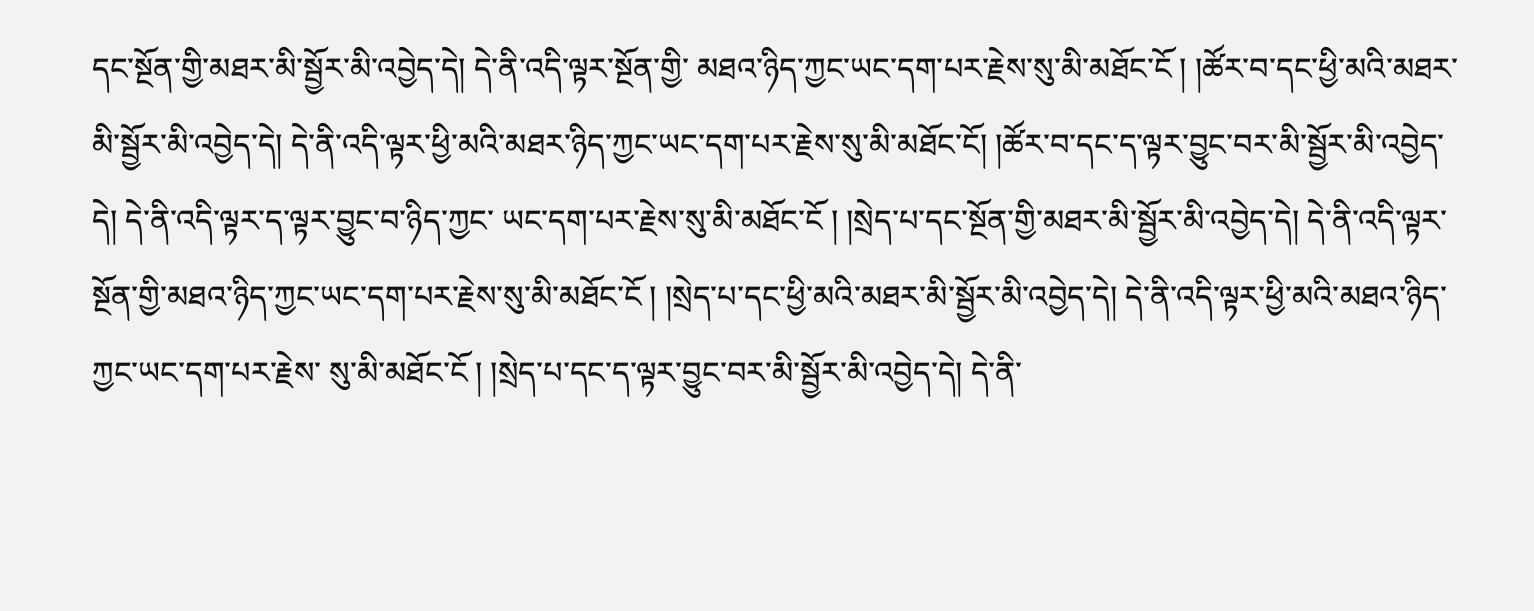དང་སྔོན་གྱི་མཐར་མི་སྦྱོར་མི་འབྱེད་དེ། དེ་ནི་འདི་ལྟར་སྔོན་གྱི་ མཐའ་ཉིད་ཀྱང་ཡང་དག་པར་རྗེས་སུ་མི་མཐོང་ངོ ། །ཚོར་བ་དང་ཕྱི་མའི་མཐར་མི་སྦྱོར་མི་འབྱེད་དེ། དེ་ནི་འདི་ལྟར་ཕྱི་མའི་མཐར་ཉིད་ཀྱང་ཡང་དག་པར་རྗེས་སུ་མི་མཐོང་ངོ། །ཚོར་བ་དང་ད་ལྟར་བྱུང་བར་མི་སྦྱོར་མི་འབྱེད་དེ། དེ་ནི་འདི་ལྟར་ད་ལྟར་བྱུང་བ་ཉིད་ཀྱང་ ཡང་དག་པར་རྗེས་སུ་མི་མཐོང་ངོ ། །སྲེད་པ་དང་སྔོན་གྱི་མཐར་མི་སྦྱོར་མི་འབྱེད་དེ། དེ་ནི་འདི་ལྟར་སྔོན་གྱི་མཐའ་ཉིད་ཀྱང་ཡང་དག་པར་རྗེས་སུ་མི་མཐོང་ངོ ། །སྲེད་པ་དང་ཕྱི་མའི་མཐར་མི་སྦྱོར་མི་འབྱེད་དེ། དེ་ནི་འདི་ལྟར་ཕྱི་མའི་མཐའ་ཉིད་ཀྱང་ཡང་དག་པར་རྗེས་ སུ་མི་མཐོང་ངོ ། །སྲེད་པ་དང་ད་ལྟར་བྱུང་བར་མི་སྦྱོར་མི་འབྱེད་དེ། དེ་ནི་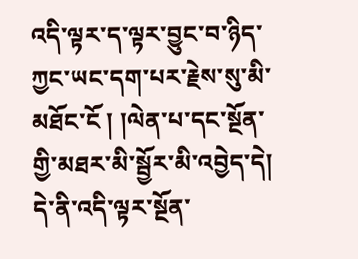འདི་ལྟར་ད་ལྟར་བྱུང་བ་ཉིད་ཀྱང་ཡང་དག་པར་རྗེས་སུ་མི་མཐོང་ངོ ། །ལེན་པ་དང་སྔོན་གྱི་མཐར་མི་སྦྱོར་མི་འབྱེད་དེ། དེ་ནི་འདི་ལྟར་སྔོན་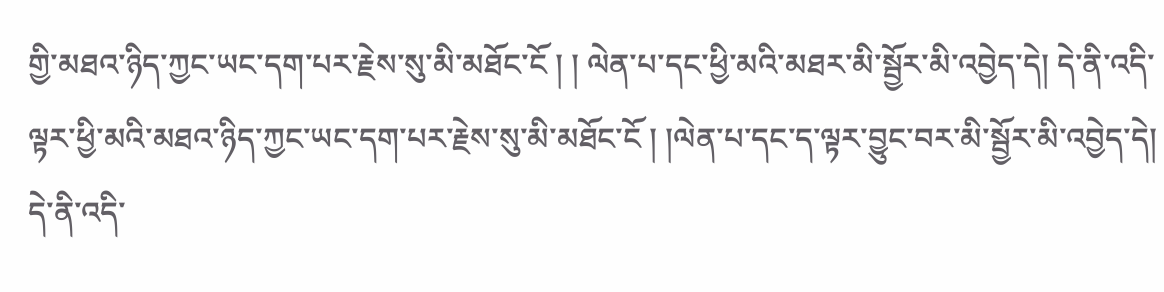གྱི་མཐའ་ཉིད་ཀྱང་ཡང་དག་པར་རྗེས་སུ་མི་མཐོང་ངོ ། ། ལེན་པ་དང་ཕྱི་མའི་མཐར་མི་སྦྱོར་མི་འབྱེད་དེ། དེ་ནི་འདི་ལྟར་ཕྱི་མའི་མཐའ་ཉིད་ཀྱང་ཡང་དག་པར་རྗེས་སུ་མི་མཐོང་ངོ ། །ལེན་པ་དང་ད་ལྟར་བྱུང་བར་མི་སྦྱོར་མི་འབྱེད་དེ། དེ་ནི་འདི་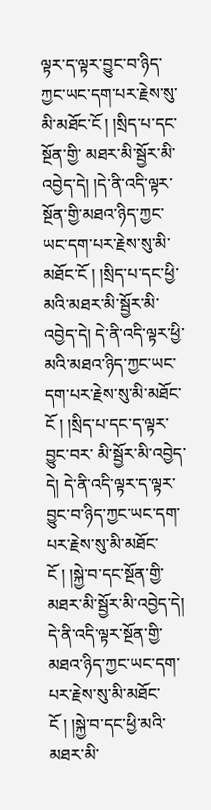ལྟར་ད་ལྟར་བྱུང་བ་ཉིད་ཀྱང་ཡང་དག་པར་རྗེས་སུ་མི་མཐོང་ངོ ། །སྲིད་པ་དང་སྔོན་གྱི་ མཐར་མི་སྦྱོར་མི་འབྱེད་དེ། །དེ་ནི་འདི་ལྟར་སྔོན་གྱི་མཐའ་ཉིད་ཀྱང་ཡང་དག་པར་རྗེས་སུ་མི་མཐོང་ངོ ། །སྲིད་པ་དང་ཕྱི་མའི་མཐར་མི་སྦྱོར་མི་འབྱེད་དེ། དེ་ནི་འདི་ལྟར་ཕྱི་མའི་མཐའ་ཉིད་ཀྱང་ཡང་དག་པར་རྗེས་སུ་མི་མཐོང་ངོ ། །སྲིད་པ་དང་ད་ལྟར་བྱུང་བར་ མི་སྦྱོར་མི་འབྱེད་དེ། དེ་ནི་འདི་ལྟར་ད་ལྟར་བྱུང་བ་ཉིད་ཀྱང་ཡང་དག་པར་རྗེས་སུ་མི་མཐོང་ངོ ། །སྐྱེ་བ་དང་སྔོན་གྱི་མཐར་མི་སྦྱོར་མི་འབྱེད་དེ། དེ་ནི་འདི་ལྟར་སྔོན་གྱི་མཐའ་ཉིད་ཀྱང་ཡང་དག་པར་རྗེས་སུ་མི་མཐོང་ངོ ། །སྐྱེ་བ་དང་ཕྱི་མའི་མཐར་མི་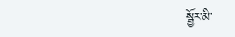སྦྱོར་མི་